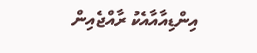އިންޑިއާއާއެކު ރާއްޖެއިން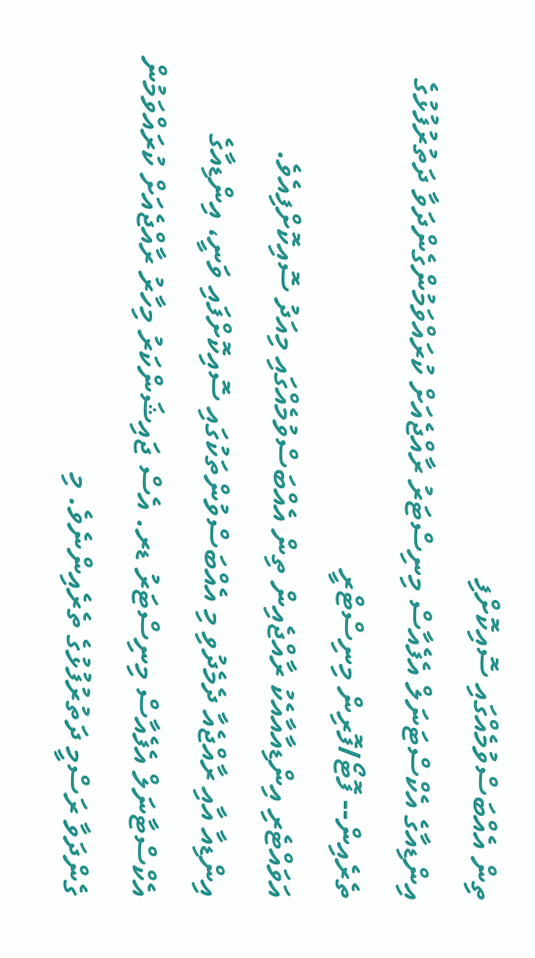ތިން އެއްބަސްވުމެއްގައި ސޮއިކޮށްފި
އިންޑިއާގެ އެކްސްޓަނަލް އެފެއާސް މިނިސްޓަރު ރާއްޖެއަށް ކުރައްވަމުންގެންދަވާ ދަތުރުފުޅުގެ ތެރެއިން-- ފޮޓޯ/ފޮރިން މިނިސްޓްރީ
އަވައްޓެރި އިންޑިއާއާއެކު ރާއްޖެއިން ތިން އެއްބަސްވުމެއްގައި މިއަދު ސޮއިކޮށްފިއެވެ.
އިންޑިއާ އާއި ރާއްޖެއާ ދެމެދުވި މި އެއްބަސްވުންތަކުގައި ސޮއިކޮށްފައި ވަނީ، އިންޑިއާގެ އެކްސްޓާނަލް އެފެއާސް މިނިސްޓަރު ޑރ. އެސް ޖައިޝަންކަރު މިހާރު ރާއްޖެއަށް ކުރައްވަމުން ގެންދަވާ ރަސްމީ ދަތުރުފުޅުގެ ތެރެއިންނެވެ. މި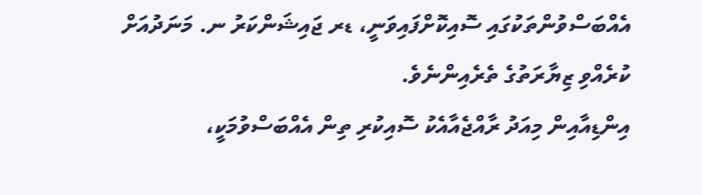އެއްބަސްވުންތަކުގައި ސޮއިކޮށްފައިވަނީ، ޑރ ޖައިޝަންކަރު ނ. މަނަދުއަށް ކުރެއްވި ޒިޔާރަތުގެ ތެރެއިންނެވެ.
އިންޑިއާއިން މިއަދު ރާއްޖެއާއެކު ސޮއިކުރި ތިން އެއްބަސްވުމަކީ،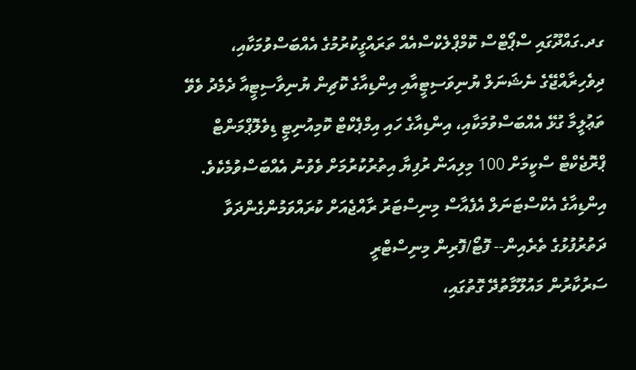ގދ.ގައްދޫގައި ސްޕޯޓްސް ކޮމްޕްލެކްސްއެއް ތަރައްގީކުރުމުގެ އެއްބަސްވުމަކާއި، ދިވެހިރާއްޖޭގެ ނެޝަނަލް ޔުނިވަސިޓީއާއި އިންޑިއާގެ ކޮޗިން ޔުނިވާސިޓީއާ ދެމެދު ވެވޭ ތަޢުލީމާ ގުޅޭ އެއްބަސްވުމަކާއި، އިންޑިއާގެ ހައި އިމްޕެކްޓް ކޮމިއުނިޓީ ޑިވެލޮޕްމަންޓް ޕްރޮޖެކްޓް ސްކީމަށް 100 މިލިއަން ރުފިޔާ އިތުރުކުރުމަށް ވެވުނު އެއްބަސްވުމެކެވެ.
އިންޑިއާގެ އެކްސްޓަނަލް އެފެއާސް މިނިސްޓަރު ރާއްޖެއަށް ކުރައްވަމުންގެންދަވާ ދަތުރުފުޅުގެ ތެރެއިން-- ފޮޓޯ/ފޮރިން މިނިސްޓްރީ
ސަރުކާރުން މައުލޫމާތުދޭ ގޮތުގައި،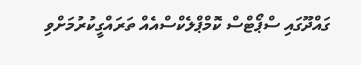ގައްދޫގައި ސްޕޯޓްސް ކޮމްޕްލެކްސްއެއް ތަރައްގީކުރުމަށްވި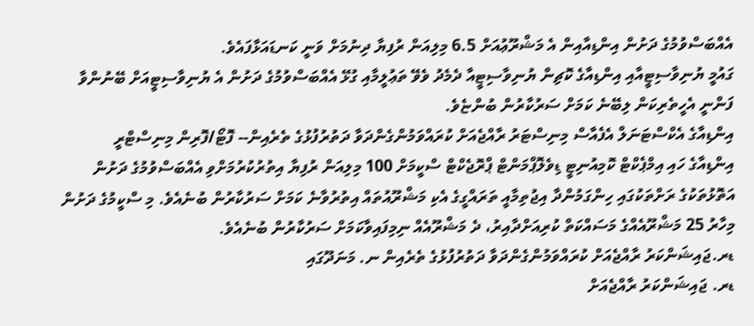އެއްބަސްވުމުގެ ދަށުން އިންޑިއާއިން އެ މަޝްރޫޢުއަށް 6.5 މިލިއަން ރުފިޔާ ދިނުމަށް ވަނީ ކަނޑައަޅާފައެވެ.
ގައުމީ ޔުނިވާސިޓީއާއި އިންޑިއާގެ ކޮޗިން ޔުނިވާސިޓީއާ ދެމެދު ވެވޭ ތަޢުލީމާއި ގުޅޭ އެއްބަސްވުމުގެ ދަށުން އެ ޔުނިވާސިޓީއަށް ބޭނުންވާ ފަންނީ އެހީތެރިކަން ލިބޭނެ ކަމަށް ސަރުކާރުން ބުންޏެވެ.
އިންޑިއާގެ އެކްސްޓަނަލް އެފެއާސް މިނިސްޓަރު ރާއްޖެއަށް ކުރައްވަމުންގެންދަވާ ދަތުރުފުޅުގެ ތެރެއިން-- ފޮޓޯ/ފޮރިން މިނިސްޓްރީ
އިންޑިއާގެ ހައި އިމްޕެކްޓް ކޮމިއުނިޓީ ޑިވެލޮޕްމަންޓް ޕްރޮޖެކްޓް ސްކީމަށް 100 މިލިއަން ރުފިޔާ އިތުރުކުރުމަށްވި އެއްބަސްވުމުގެ ދަށުން އަތޮޅުތަކުގެ ރަށްތަކުގައި ހިންގަމުންދާ އިޖުތިމާއީ ތަރައްގީގެ އެކި މަޝްރޫއުތައް އިތުރުވާނެ ކަމަށް ސަރުކާރުން ބުނެއެވެ. މި ސްކީމުގެ ދަށުން މިހާރު 25 މަޝްރޫއެއްގެ މަސައްކަތް ކުރިއަށްދާއިރު، ދެ މަޝްރޫއެއް ނިމިފައިވާކަމަށް ސަރުކާރުން ބުނެއެވެ.
ޑރ.ޖައިޝަންކަރު ރާއްޖެއަށް ކުރައްވަމުންގެންދަވާ ދަތުރުފުޅުގެ ތެރެއިން ނ. މަނަދޫގައި
ޑރ. ޖައިޝަންކަރު ރާއްޖެއަށް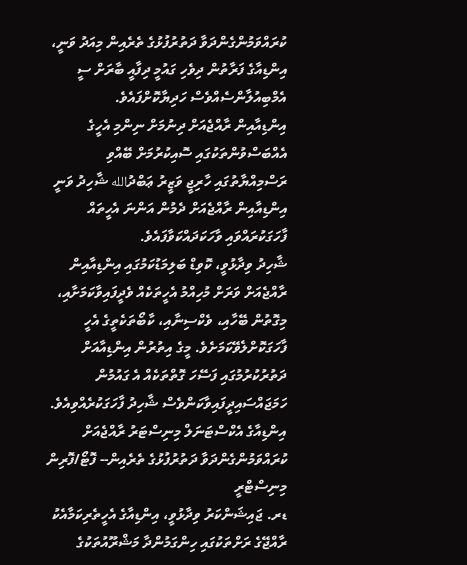ކުރައްވަމުންގެންދަވާ ދަތުރުފުޅުގެ ތެރެއިން މިއަދު ވަނީ، އިންޑިއާގެ ފަރާތުން ދިވެހި ގައުމީ ދިފާއީ ބާރަށް ސީ އެމްބިއުލާންސެއްވެސް ހަދިޔާކޮށްފައެވެ.
އިންޑިއާއިން ރާއްޖެއަށް ދިނުމަށް ނިންމި އެހީގެ އެއްބަސްވުންތަކުގައި ސޮއިކުރުމަށް ބޭއްވި ރަސްމިއްޔާތުގައި ހާރިޖީ ވަޒީރު ޢަބްދުالله ޝާހިދު ވަނީ އިންޑިއާއިން ރާއްޖެއަށް ދެމުން އަންނަ އެހީތައް ފާހަގަކުރައްވައި ވާހަކަދައްކަވާފައެވެ.
ޝާހިދު ވިދާޅުވީ، ކޮވިޑް ބަލިމަޑުކަމުގައި އިންޑިއާއިން ރާއްޖެއަށް ވަރަށް މުހިއްމު އެހީތަކެއް ވެދީފައިވާކަމަށާއި، މިގޮތުން ބޭހާއި، ވެކްސިނާއި، ކާބޯތަކެތީގެ އެހީ ފާހަގަކޮށްލެވޭކަމަށެވެ. މީގެ އިތުރުން އިންޑިއާއަށް ދަތުރުކުރުމުގައި ފަސޭހަ ގޮތްތަކެއް އެ ގައުމުން ހަމަޖައްސައިދީފައިވާކަންވެސް ޝާހިދު ފާހަގަކުރެއްވިއެވެ.
އިންޑިއާގެ އެކްސްޓަނަލް މިނިސްޓަރު ރާއްޖެއަށް ކުރައްވަމުންގެންދަވާ ދަތުރުފުޅުގެ ތެރެއިން-- ފޮޓޯ/ފޮރިން މިނިސްޓްރީ
ޑރ. ޖައިޝަންކަރު ވިދާޅުވީ، އިންޑިއާގެ އެހީތެރިކަމާއެކު ރާއްޖޭގެ ރަށްތަކުގައި ހިންގަމުންދާ މަޝްރޫއުތަކުގެ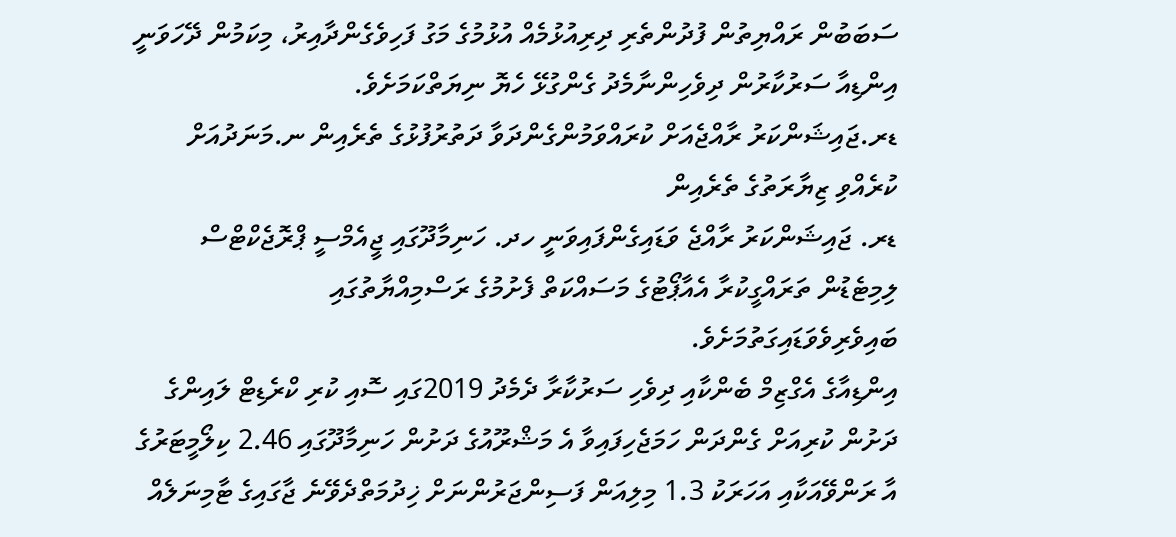ސަބަބުން ރައްޔިތުން ފުދުންތެރި ދިރިއުޅުމެއް އުޅުމުގެ މަގު ފަހިވެގެންދާއިރު، މިކަމުން ދޭހަވަނީ އިންޑިއާ ސަރުކާރުން ދިވެހިންނާމެދު ގެންގުޅޭ ހެޔޮ ނިޔަތްކަމަށެވެ.
ޑރ.ޖައިޝަންކަރު ރާއްޖެއަށް ކުރައްވަމުންގެންދަވާ ދަތުރުފުޅުގެ ތެރެއިން ނ.މަނަދުއަށް ކުރެއްވި ޒިޔާރަތުގެ ތެރެއިން
ޑރ. ޖައިޝަންކަރު ރާއްޖެ ވަޑައިގެންފައިވަނީ ހދ. ހަނިމާދޫގައި ޖީއެމްސީ ޕްރޮޖެކްޓްސް ލިމިޓެޑުން ތަރައްގީކުރާ އެއާޕޯޓުގެ މަސައްކަތް ފެށުމުގެ ރަސްމިއްޔާތުގައި ބައިވެރިވެވަޑައިގަތުމަށެވެ.
އިންޑިއާގެ އެގްޒިމް ބެންކާއި ދިވެހި ސަރުކާރާ ދެމެދު 2019ގައި ސޮއި ކުރި ކްރެޑިޓް ލައިންގެ ދަށުން ކުރިއަށް ގެންދަން ހަމަޖެހިފައިވާ އެ މަޝްރޫއުގެ ދަށުން ހަނިމާދޫގައި 2.46 ކިލޯމީޓަރުގެ އާ ރަންވޭއަކާއި އަހަރަކު 1.3 މިލިއަން ފަސިންޖަރުންނަށް ޚިދުމަތްދެވޭނެ ޖާގައިގެ ޓާމިނަލެއް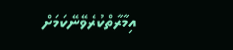އިމާރާތްކުރެވޭނޭކަމަށް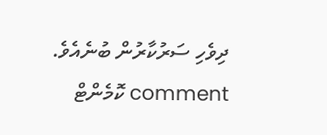ދިވެހި ސަރުކާރުން ބުނެއެވެ.
comment ކޮމެންޓް